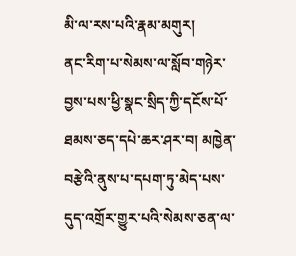མི་ལ་རས་པའི་རྣམ་མགུར།
ནང་རིག་པ་སེམས་ལ་སློབ་གཉེར་བྱས་པས་ཕྱི་སྣང་སྲིད་ཀྱི་དངོས་པོ་ཐམས་ཅད་དཔེ་ཆར་ཤར་བ། མཁྱེན་བརྩེའི་ནུས་པ་དཔག་ཏུ་མེད་པས་དུད་འགྲོར་གྱུར་པའི་སེམས་ཅན་ལ་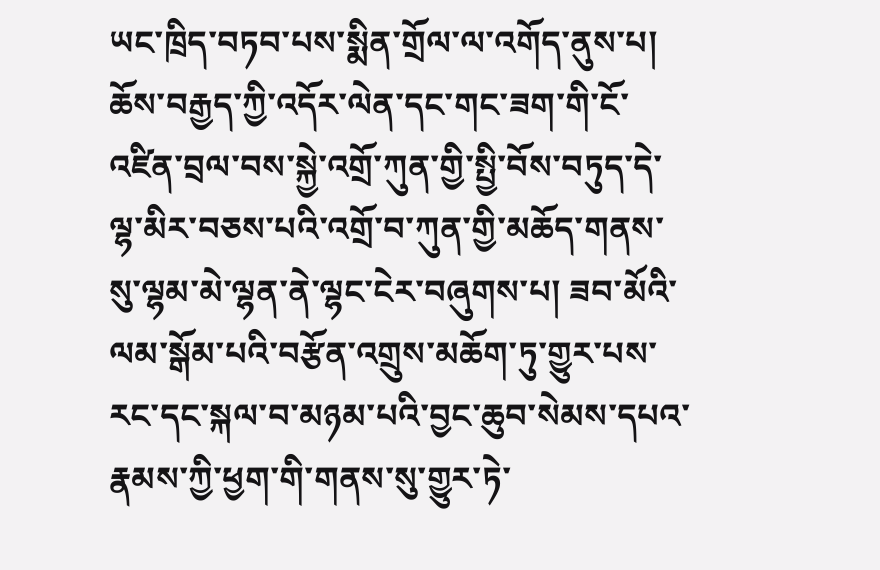ཡང་ཁྲིད་བཏབ་པས་སྨིན་གྲོལ་ལ་འགོད་ནུས་པ། ཆོས་བརྒྱད་ཀྱི་འདོར་ལེན་དང་གང་ཟག་གི་ངོ་འཛིན་བྲལ་བས་སྐྱེ་འགྲོ་ཀུན་གྱི་སྤྱི་བོས་བཏུད་དེ་ལྷ་མིར་བཅས་པའི་འགྲོ་བ་ཀུན་གྱི་མཆོད་གནས་སུ་ལྷམ་མེ་ལྷན་ནེ་ལྷང་ངེར་བཞུགས་པ། ཟབ་མོའི་ལམ་སྒོམ་པའི་བརྩོན་འགྲུས་མཆོག་ཏུ་གྱུར་པས་རང་དང་སྐལ་བ་མཉམ་པའི་བྱང་ཆུབ་སེམས་དཔའ་རྣམས་ཀྱི་ཕྱག་གི་གནས་སུ་གྱུར་ཏེ་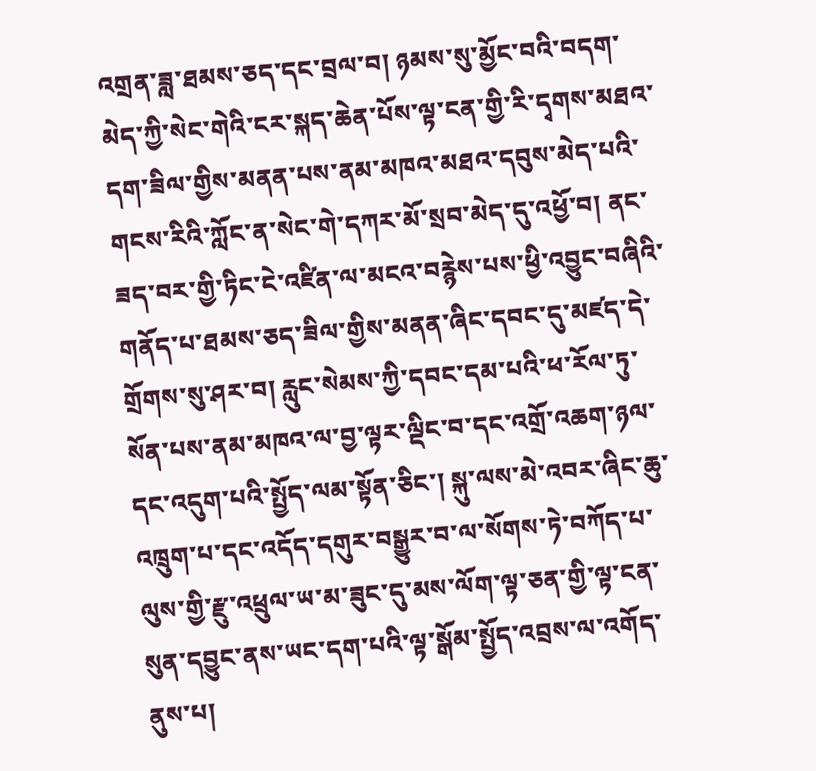འགྲན་ཟླ་ཐམས་ཅད་དང་བྲལ་བ། ཉམས་སུ་མྱོང་བའི་བདག་མེད་ཀྱི་སེང་གེའི་ངར་སྐད་ཆེན་པོས་ལྟ་ངན་གྱི་རི་དྭགས་མཐའ་དག་ཟིལ་གྱིས་མནན་པས་ནམ་མཁའ་མཐའ་དབུས་མེད་པའི་གངས་རིའི་ཀློང་ན་སེང་གེ་དཀར་མོ་སྲབ་མེད་དུ་འཕྱོ་བ། ནང་ཟད་བར་གྱི་ཏིང་ངེ་འཛིན་ལ་མངའ་བརྙེས་པས་ཕྱི་འབྱུང་བཞིའི་གནོད་པ་ཐམས་ཅད་ཟིལ་གྱིས་མནན་ཞིང་དབང་དུ་མཛད་དེ་གྲོགས་སུ་ཤར་བ། རླུང་སེམས་ཀྱི་དབང་དམ་པའི་ཕ་རོལ་ཏུ་སོན་པས་ནམ་མཁའ་ལ་བྱ་ལྟར་ལྡིང་བ་དང་འགྲོ་འཆག་ཉལ་དང་འདུག་པའི་སྤྱོད་ལམ་སྟོན་ཅིང་། སྐུ་ལས་མེ་འབར་ཞིང་ཆུ་འཁྲུག་པ་དང་འདོད་དགུར་བསྒྱུར་བ་ལ་སོགས་ཏེ་བཀོད་པ་ལུས་གྱི་རྫུ་འཕྲུལ་ཡ་མ་ཟུང་དུ་མས་ལོག་ལྟ་ཅན་གྱི་ལྟ་ངན་སུན་དབྱུང་ནས་ཡང་དག་པའི་ལྟ་སྒོམ་སྤྱོད་འབྲས་ལ་འགོད་ནུས་པ།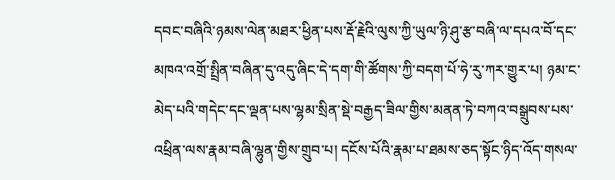དབང་བཞིའི་ཉམས་ལེན་མཐར་ཕྱིན་པས་རྡོ་རྗེའི་ལུས་ཀྱི་ཡུལ་ཉི་ཤུ་རྩ་བཞི་ལ་དཔའ་བོ་དང་མཁའ་འགྲོ་སྤྲིན་བཞིན་དུ་འདུ་ཞིང་དེ་དག་གི་ཚོགས་ཀྱི་བདག་པོ་ཧེ་རུ་ཀར་གྱུར་པ། ཉམ་ང་མེད་པའི་གདེང་དང་ལྡན་པས་ལྷམ་སྲིན་སྡེ་བརྒྱད་ཟིལ་གྱིས་མནན་ཏེ་བཀའ་བསྒྲུབས་པས་འཕྲིན་ལས་རྣམ་བཞི་ལྷུན་གྱིས་གྲུབ་པ། དངོས་པོའི་རྣམ་པ་ཐམས་ཅད་སྟོང་ཉིད་འོད་གསལ་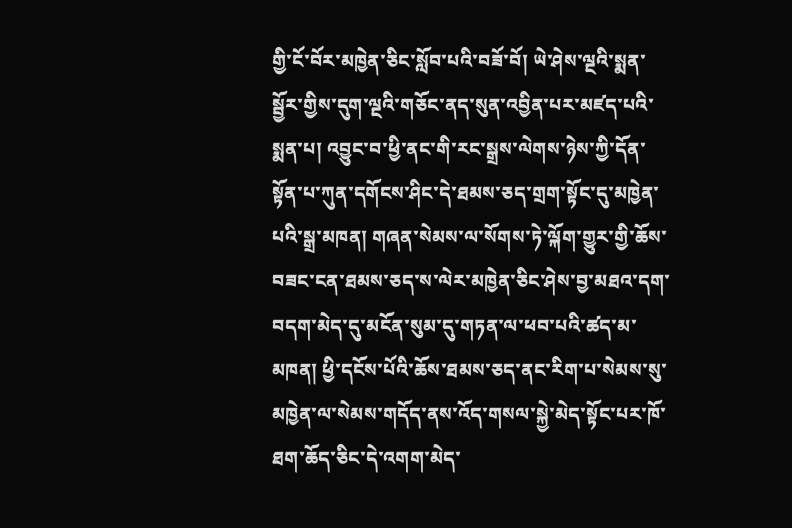གྱི་ངོ་བོར་མཁྱེན་ཅིང་སློབ་པའི་བཟོ་བོ། ཡེ་ཤེས་ལྔའི་སྨན་སྦྱོར་གྱིས་དུག་ལྔའི་གཅོང་ནད་སུན་འབྱིན་པར་མཛད་པའི་སྨན་པ། འབྱུང་བ་ཕྱི་ནང་གི་རང་སྒྲས་ལེགས་ཉེས་ཀྱི་དོན་སྟོན་པ་ཀུན་དགོངས་ཤིང་དེ་ཐམས་ཅད་གྲག་སྟོང་དུ་མཁྱེན་པའི་སྒྲ་མཁན། གཞན་སེམས་ལ་སོགས་ཏེ་ལྐོག་གྱུར་གྱི་ཆོས་བཟང་ངན་ཐམས་ཅད་ས་ལེར་མཁྱེན་ཅིང་ཤེས་བྱ་མཐའ་དག་བདག་མེད་དུ་མངོན་སུམ་དུ་གཏན་ལ་ཕབ་པའི་ཚད་མ་མཁན། ཕྱི་དངོས་པོའི་ཆོས་ཐམས་ཅད་ནང་རིག་པ་སེམས་སུ་མཁྱེན་ལ་སེམས་གདོད་ནས་འོད་གསལ་སྐྱེ་མེད་སྟོང་པར་ཁོ་ཐག་ཆོད་ཅིང་དེ་འགག་མེད་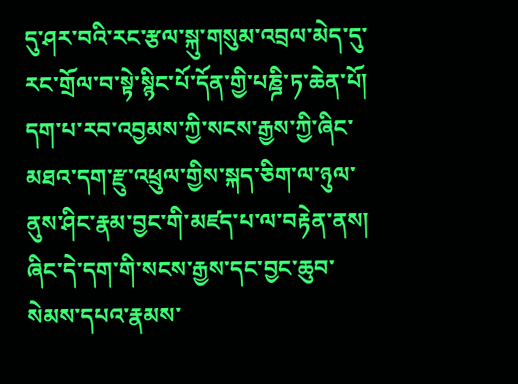དུ་ཤར་བའི་རང་རྩལ་སྐུ་གསུམ་འབྲལ་མེད་དུ་རང་གྲོལ་བ་སྟེ་སྙིང་པོ་དོན་གྱི་པཎྜི་ཏ་ཆེན་པོ། དག་པ་རབ་འབྱམས་ཀྱི་སངས་རྒྱས་ཀྱི་ཞིང་མཐའ་དག་རྫུ་འཕྲུལ་གྱིས་སྐད་ཅིག་ལ་ཉུལ་ནུས་ཤིང་རྣམ་བྱང་གི་མཛད་པ་ལ་བརྟེན་ནས། ཞིང་དེ་དག་གི་སངས་རྒྱས་དང་བྱང་ཆུབ་སེམས་དཔའ་རྣམས་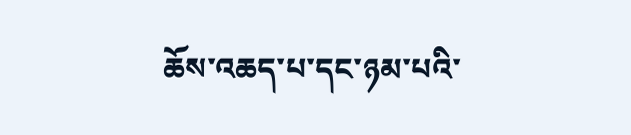ཆོས་འཆད་པ་དང་ཉམ་པའི་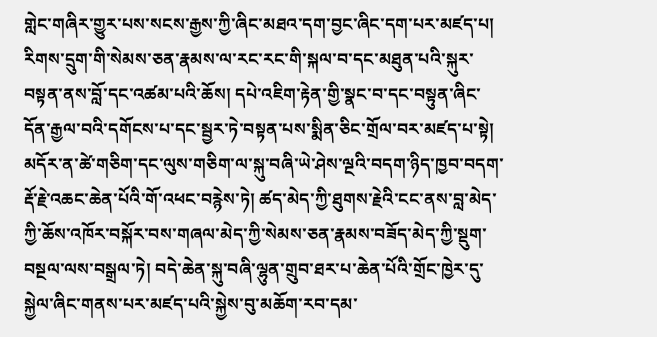གླེང་གཞིར་གྱུར་པས་སངས་རྒྱས་ཀྱི་ཞིང་མཐའ་དག་བྱང་ཞིང་དག་པར་མཛད་པ། རིགས་དྲུག་གི་སེམས་ཅན་རྣམས་ལ་རང་རང་གི་སྐལ་བ་དང་མཐུན་པའི་སྐུར་བསྟན་ནས་བློ་དང་འཚམ་པའི་ཆོས། དཔེ་འཇིག་རྟེན་གྱི་སྣང་བ་དང་བསྟུན་ཞིང་དོན་རྒྱལ་བའི་དགོངས་པ་དང་སྦྱར་ཏེ་བསྟན་པས་སྨིན་ཅིང་གྲོལ་བར་མཛད་པ་སྟེ། མདོར་ན་ཚེ་གཅིག་དང་ལུས་གཅིག་ལ་སྐུ་བཞི་ཡེ་ཤེས་ལྔའི་བདག་ཉིད་ཁྱབ་བདག་རྡོ་རྗེ་འཆང་ཆེན་པོའི་གོ་འཕང་བརྙེས་ཏེ། ཚད་མེད་ཀྱི་ཐུགས་རྗེའི་ངང་ནས་བླ་མེད་ཀྱི་ཆོས་འཁོར་བསྐོར་བས་གཞལ་མེད་ཀྱི་སེམས་ཅན་རྣམས་བཟོད་མེད་ཀྱི་སྡུག་བསྔལ་ལས་བསྒྲལ་ཏེ། བདེ་ཆེན་སྐུ་བཞི་ལྷུན་གྲུབ་ཐར་པ་ཆེན་པོའི་གྲོང་ཁྱེར་དུ་སྐྱེལ་ཞིང་གནས་པར་མཛད་པའི་སྐྱེས་བུ་མཆོག་རབ་དམ་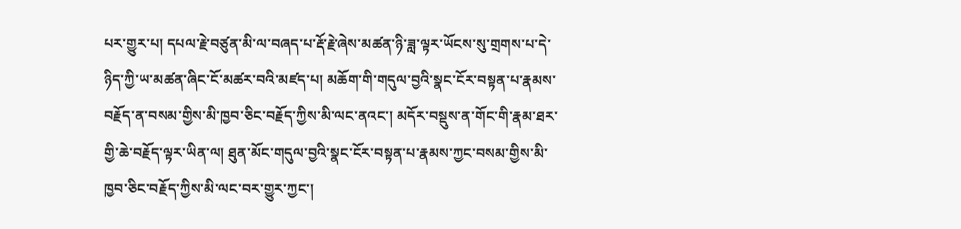པར་གྱུར་པ། དཔལ་རྗེ་བཙུན་མི་ལ་བཞད་པ་རྡོ་རྗེ་ཞེས་མཚན་ཉི་ཟླ་ལྟར་ཡོངས་སུ་གྲགས་པ་དེ་ཉིད་ཀྱི་ཡ་མཚན་ཞིང་ངོ་མཚར་བའི་མཛད་པ། མཆོག་གི་གདུལ་བྱའི་སྣང་ངོར་བསྟན་པ་རྣམས་བརྗོད་ན་བསམ་གྱིས་མི་ཁྱབ་ཅིང་བརྗོད་ཀྱིས་མི་ལང་ནའང་། མདོར་བསྡུས་ན་གོང་གི་རྣམ་ཐར་གྱི་ཆེ་བརྗོད་ལྟར་ཡིན་ལ། ཐུན་མོང་གདུལ་བྱའི་སྣང་ངོར་བསྟན་པ་རྣམས་ཀྱང་བསམ་གྱིས་མི་ཁྱབ་ཅིང་བརྗོད་ཀྱིས་མི་ལང་བར་གྱུར་ཀྱང་།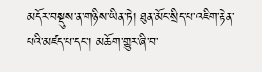མདོར་བསྡུས་ན་གཉིས་ཡིན་ཏེ། ཐུན་མོང་སྲིད་པ་འཇིག་རྟེན་པའི་མཛད་པ་དང་། མཆོག་གྱུར་ཞི་བ་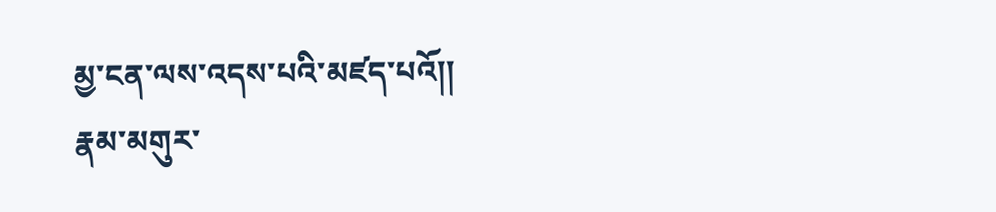མྱ་ངན་ལས་འདས་པའི་མཛད་པའོ།།
རྣམ་མགུར་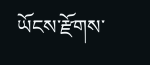ཡོངས་རྫོགས་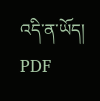འདི་ན་ཡོད། PDF